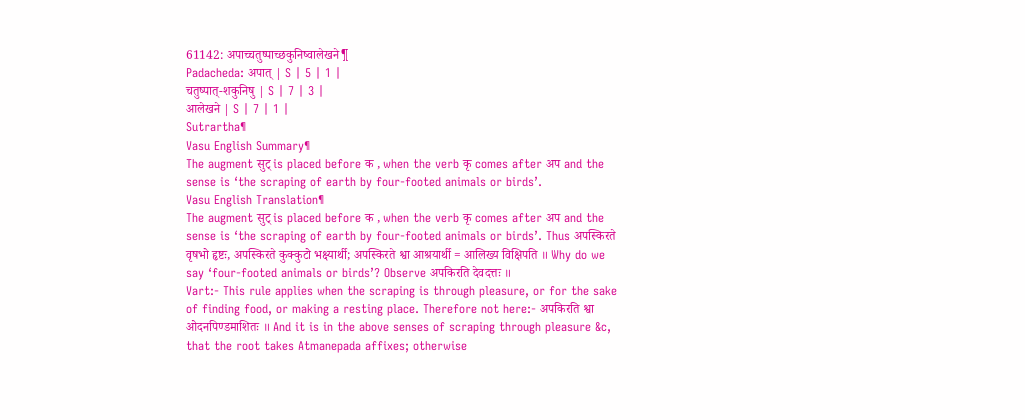61142: अपाच्चतुष्पाच्छकुनिष्वालेखने¶
Padacheda: अपात् | S | 5 | 1 |
चतुष्पात्-शकुनिषु | S | 7 | 3 |
आलेखने | S | 7 | 1 |
Sutrartha¶
Vasu English Summary¶
The augment सुट् is placed before क , when the verb कृ comes after अप and the sense is ‘the scraping of earth by four-footed animals or birds’.
Vasu English Translation¶
The augment सुट् is placed before क , when the verb कृ comes after अप and the sense is ‘the scraping of earth by four-footed animals or birds’. Thus अपस्किरते वृषभो हृष्टः, अपस्किरते कुक्कुटो भक्ष्यार्थी; अपस्किरते श्वा आश्रयार्थी = आलिख्य विक्षिपति ॥ Why do we say ‘four-footed animals or birds’? Observe अपकिरति देवदत्तः ॥
Vart:- This rule applies when the scraping is through pleasure, or for the sake of finding food, or making a resting place. Therefore not here:- अपकिरति श्वा ओदनपिण्डमाशितः ॥ And it is in the above senses of scraping through pleasure &c, that the root takes Atmanepada affixes; otherwise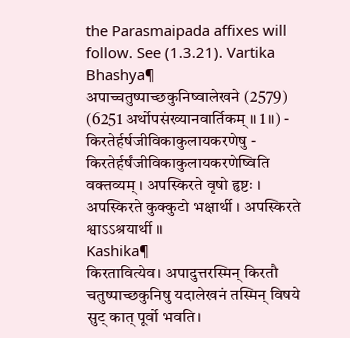the Parasmaipada affixes will follow. See (1.3.21). Vartika
Bhashya¶
अपाच्चतुष्पाच्छकुनिष्वालेखने (2579) (6251 अर्थोपसंख्यानवार्तिकम् ॥ 1 ॥) - किरतेर्हर्षजीविकाकुलायकरणेषु - किरतेर्हर्षंजीविकाकुलायकरणेष्विति वक्तव्यम् । अपस्किरते वृषो हृष्टः । अपस्किरते कुक्कुटो भक्षार्थी । अपस्किरते श्वाऽऽश्रयार्थी ॥
Kashika¶
किरतावित्येव। अपादुत्तरस्मिन् किरतौ चतुष्पाच्छकुनिषु यदालेखनं तस्मिन् विषये सुट् कात् पूर्वो भवति।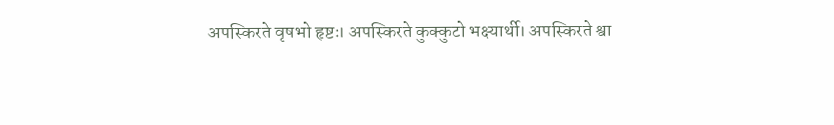अपस्किरते वृषभो हृष्टः। अपस्किरते कुक्कुटो भक्ष्यार्थी। अपस्किरते श्वा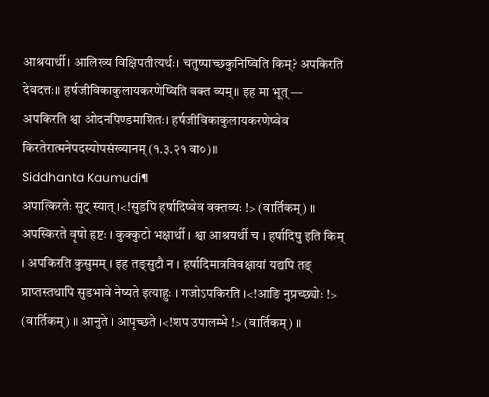आश्रयार्थी। आलिख्य विक्षिपतीत्यर्थः। चतुष्पाच्छकुनिष्विति किम्? अपकिरति देवदत्तः॥ हर्षजीविकाकुलायकरणेष्विति वक्त व्यम्॥ इह मा भूत् — अपकिरति श्वा ओदनपिण्डमाशितः। हर्षजीविकाकुलायकरणेष्वेव किरतेरात्मनेपदस्योपसंख्यानम् (१.३.२१ वा०)॥
Siddhanta Kaumudi¶
अपात्किरतेः सुट् स्यात् ।<!सुडपि हर्षादिष्वेव वक्तव्यः !> (वार्तिकम्) ॥ अपस्किरते वृषो हृष्टः । कुक्कुटो भक्षार्थी । श्वा आश्रयर्थी च । हर्षादिषु इति किम् । अपकिरति कुसुमम् । इह तङ्सुटौ न । हर्षादिमात्रविवक्षायां यद्यपि तङ् प्राप्तस्तथापि सुडभावे नेष्यते इत्याहुः । गजोऽपकिरति ।<!आङि नुप्रच्छ्योः !> (वार्तिकम्) ॥ आनुते । आपृच्छते ।<!शप उपालम्भे !> (वार्तिकम्) ॥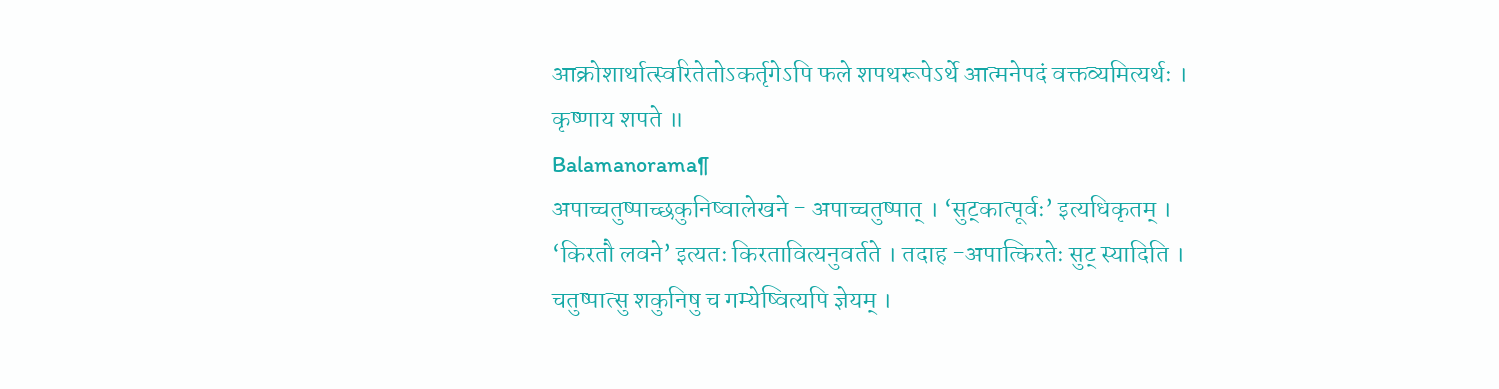आक्रोशार्थात्स्वरितेतोऽकर्तृगेऽपि फले शपथरूपेऽर्थे आत्मनेपदं वक्तव्यमित्यर्थः । कृष्णाय शपते ॥
Balamanorama¶
अपाच्चतुष्पाच्छकुनिष्वालेखने - अपाच्चतुष्पात् । ‘सुट्कात्पूर्वः’ इत्यधिकृतम् । ‘किरतौ लवने’ इत्यतः किरतावित्यनुवर्तते । तदाह -अपात्किरतेः सुट् स्यादिति । चतुष्पात्सु शकुनिषु च गम्येष्वित्यपि ज्ञेयम् ।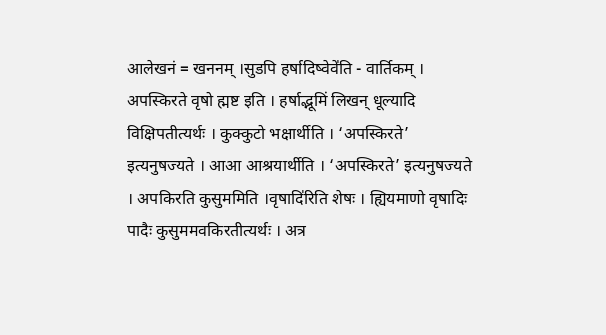आलेखनं = खननम् ।सुडपि हर्षादिष्वेवे॑ति - वार्तिकम् । अपस्किरते वृषो ह्मष्ट इति । हर्षाद्भूमिं लिखन् धूल्यादि विक्षिपतीत्यर्थः । कुक्कुटो भक्षार्थीति । ‘अपस्किरते’ इत्यनुषज्यते । आआ आश्रयार्थीति । ‘अपस्किरते’ इत्यनुषज्यते । अपकिरति कुसुममिति ।वृषादि॑रिति शेषः । ह्यियमाणो वृषादिः पादैः कुसुममवकिरतीत्यर्थः । अत्र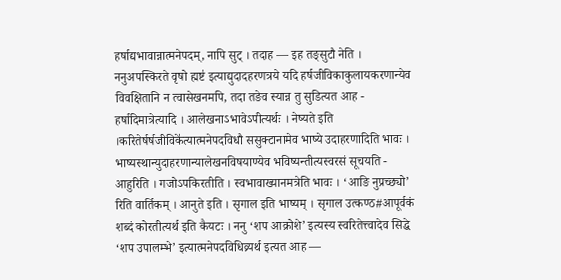हर्षाद्यभावान्नात्मनेपदम्, नापि सुट् । तदाह — इह तङ्सुटौ नेति । ननुअपस्किरते वृषो ह्मष्ट॑ इत्याद्युदादहरणत्रये यदि हर्षजीविकाकुलायकरणान्येव विवक्षितानि न त्वासेखनमपि, तदा तङेव स्यान्न तु सुडित्यत आह - हर्षादिमात्रेत्यादि । आलेखनाऽभावेऽपीत्यर्थः । नेष्यते इति ।करितेर्षर्षजीविके॑त्यात्मनेपदविधौ ससुक्टानामेव भाष्ये उदाहरणादिति भावः । भाष्यस्थान्युदाहरणान्यालेखनविषयाण्येव भविष्यन्तीत्यस्वरसं सूचयति - आहुरिति । गजोऽपकिरतीति । स्वभावाख्यानमत्रेति भावः । ‘आङि नुप्रच्छ्यो’ रिति वार्तिकम् । आनुते इति । सृगाल इति भाष्यम् । सृगाल उत्कण्ठ#आपूर्वकं शब्दं कोरतीत्यर्थ इति कैयटः । ननु ‘शप आक्रोशे’ इत्यस्य स्वरितेत्त्वादेव सिद्धे ‘शप उपालम्भे’ इत्यात्मनेपदविधिव्र्यर्थ इत्यत आह —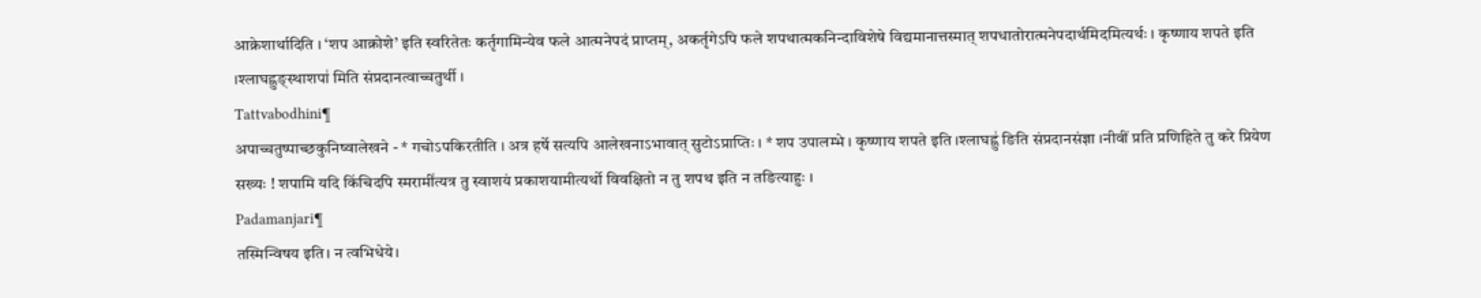आक्रेशार्थादिति । ‘शप आक्रोशे’ इति स्वरितेतः कर्तृगामिन्येव फले आत्मनेपदं प्राप्तम्, अकर्तृगेऽपि फले शपथात्मकनिन्दाविशेषे विद्यमानात्तस्मात् शपधातोरात्मनेपदार्थमिदमित्यर्थः । कृष्णाय शपते इति ।श्लाघह्नुङ्स्थाशपा॑ मिति संप्रदानत्वाच्चतुर्थी ।
Tattvabodhini¶
अपाच्चतुष्पाच्छकुनिष्वालेखने - * गचोऽपकिरतीति । अत्र हर्षे सत्यपि आलेखनाऽभावात् सुटोऽप्राप्तिः । * शप उपालम्भे । कृष्णाय शपते इति ।श्लाघह्नु॑ ङिति संप्रदानसंज्ञा ।नीवीं प्रति प्रणिहिते तु करे प्रियेण सख्यः ! शपामि यदि किंचिदपि स्मरामी॑त्यत्र तु स्वाशयं प्रकाशयामीत्यर्थो विवक्षितो न तु शपथ इति न तङित्याहुः ।
Padamanjari¶
तस्मिन्विषय इति। न त्वभिधेये।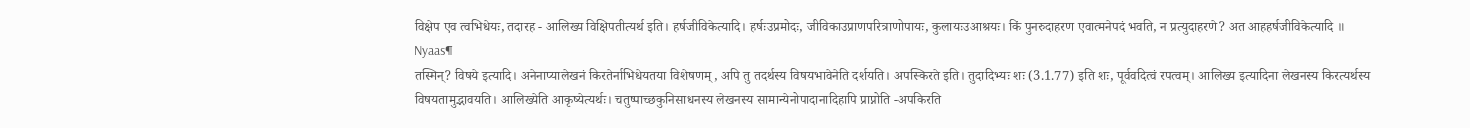विक्षेप एव त्वभिधेयः, तदारह - आलिख्य विक्षिपतीत्यर्थ इति। हर्षजीविकेत्यादि। हर्षःउप्रमोदः, जीविकाउप्राणपरित्राणोपायः, कुलायःउआश्रयः। किं पुनरुदाहरण एवात्मनेपदं भवति, न प्रत्युदाहरणे? अत आहहर्षजीविकेत्यादि ॥
Nyaas¶
तस्मिन्? विषये इत्यादि। अनेनाप्यालेखनं किरतेर्नाभिधेयतया विशेषणम्, अपि तु तदर्थस्य विषयभावेनेति दर्शयति। अपस्किरते इति। तुदादिभ्यः शः (3.1.77) इति शः, पूर्ववदित्वं रपत्वम्। आलिख्य इत्यादिना लेखनस्य किरत्यर्थस्य विषयतामुद्भावयति। आलिख्येति आकृष्येत्यर्थः। चतुष्पाच्छकुनिसाधनस्य लेखनस्य सामान्येनोपादानादिहापि प्राप्नोति -अपकिरति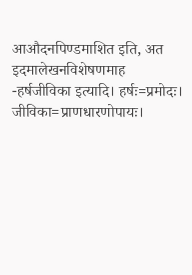आऔदनपिण्डमाशित इति, अत इदमालेखनविशेषणमाह -हर्षजीविका इत्यादि। हर्षः=प्रमोदः। जीविका=प्राणधारणोपायः।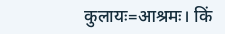कुलायः=आश्रमः। किं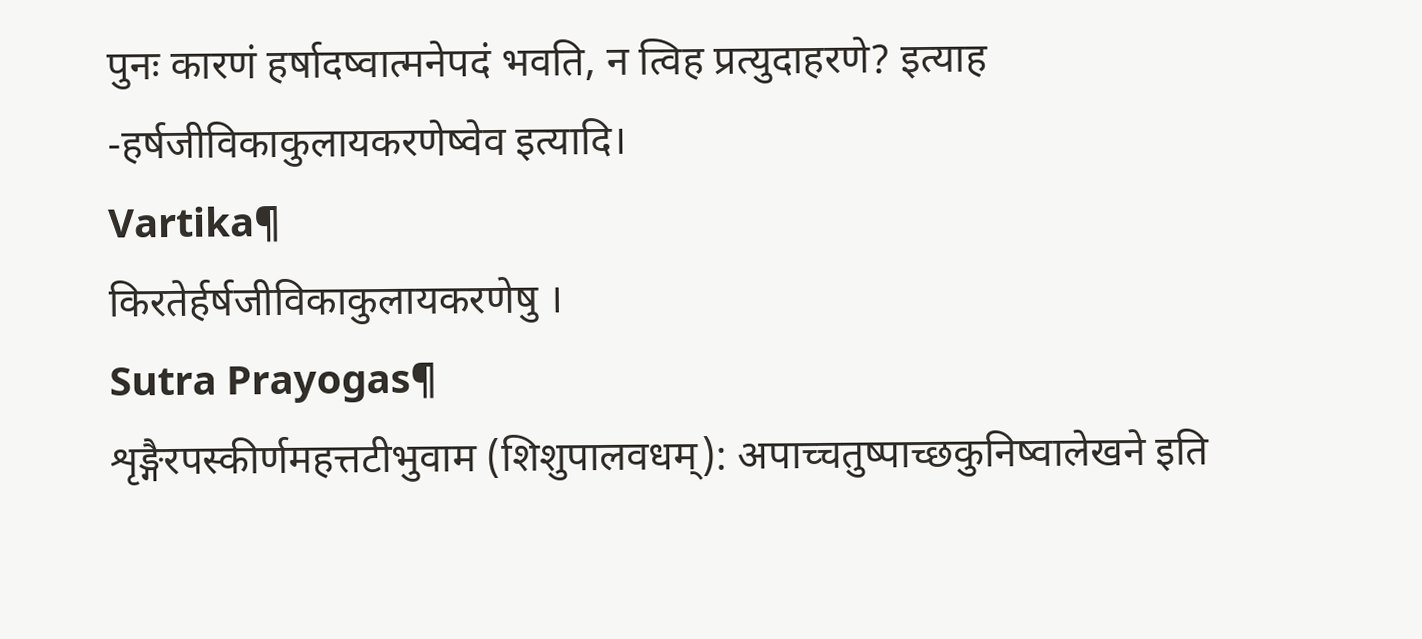पुनः कारणं हर्षादष्वात्मनेपदं भवति, न त्विह प्रत्युदाहरणे? इत्याह -हर्षजीविकाकुलायकरणेष्वेव इत्यादि।
Vartika¶
किरतेर्हर्षजीविकाकुलायकरणेषु ।
Sutra Prayogas¶
शृङ्गैरपस्कीर्णमहत्तटीभुवाम (शिशुपालवधम्): अपाच्चतुष्पाच्छकुनिष्वालेखने इति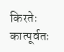किरतेः कात्पूर्वतः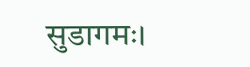सुडागमः।